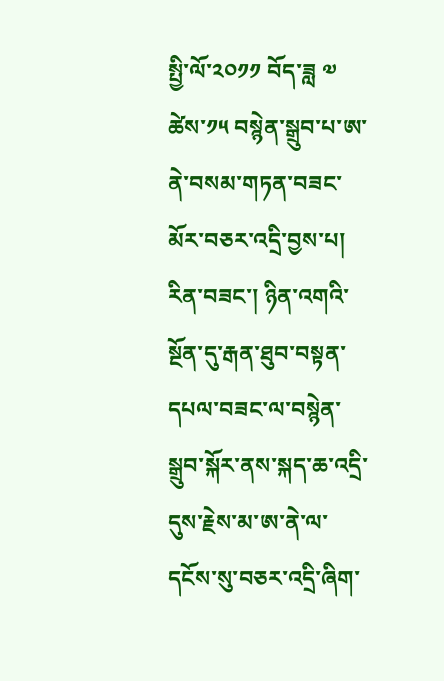སྤྱི་ལོ་༢༠༡༡ བོད་ཟླ ༧ ཚེས་༡༥ བསྙེན་སྒྲུབ་པ་ཨ་ནེ་བསམ་གཏན་བཟང་མོར་བཅར་འདྲི་བྱས་པ།
རིན་བཟང་། ཉིན་འགའི་སྔོན་དུ་རྒན་ཐུབ་བསྟན་དཔལ་བཟང་ལ་བསྙེན་སྒྲུབ་སྐོར་ནས་སྐད་ཆ་འདྲི་དུས་རྗེས་མ་ཨ་ནེ་ལ་དངོས་སུ་བཅར་འདྲི་ཞིག་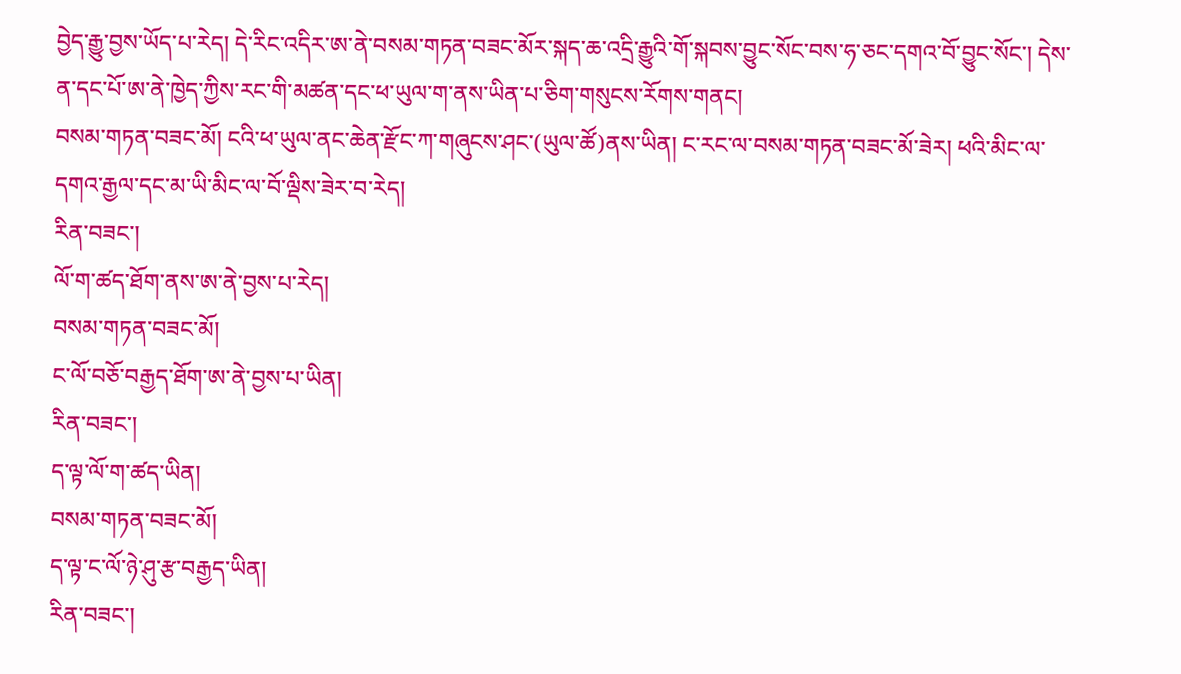བྱེད་རྒྱུ་བྱས་ཡོད་པ་རེད། དེ་རིང་འདིར་ཨ་ནེ་བསམ་གཏན་བཟང་མོར་སྐད་ཆ་འདྲི་རྒྱུའི་གོ་སྐབས་བྱུང་སོང་བས་ཧ་ཅང་དགའ་བོ་བྱུང་སོང་། དེས་ན་དང་པོ་ཨ་ནེ་ཁྱེད་ཀྱིས་རང་གི་མཚན་དང་ཕ་ཡུལ་ག་ནས་ཡིན་པ་ཅིག་གསུངས་རོགས་གནང།
བསམ་གཏན་བཟང་མོ། ངའི་ཕ་ཡུལ་ནང་ཆེན་རྫོང་ཀ་གཞུངས་ཤང་(ཡུལ་ཚོ)ནས་ཡིན། ང་རང་ལ་བསམ་གཏན་བཟང་མོ་ཟེར། ཕའི་མིང་ལ་དགའ་རྒྱལ་དང་མ་ཡི་མིང་ལ་བོ་ལྡིས་ཟེར་བ་རེད།
རིན་བཟང་།
ལོ་ག་ཚད་ཐོག་ནས་ཨ་ནེ་བྱས་པ་རེད།
བསམ་གཏན་བཟང་མོ།
ང་ལོ་བཅོ་བརྒྱད་ཐོག་ཨ་ནེ་བྱས་པ་ཡིན།
རིན་བཟང་།
ད་ལྟ་ལོ་ག་ཚད་ཡིན།
བསམ་གཏན་བཟང་མོ།
ད་ལྟ་ང་ལོ་ཉེ་ཤུ་རྩ་བརྒྱད་ཡིན།
རིན་བཟང་།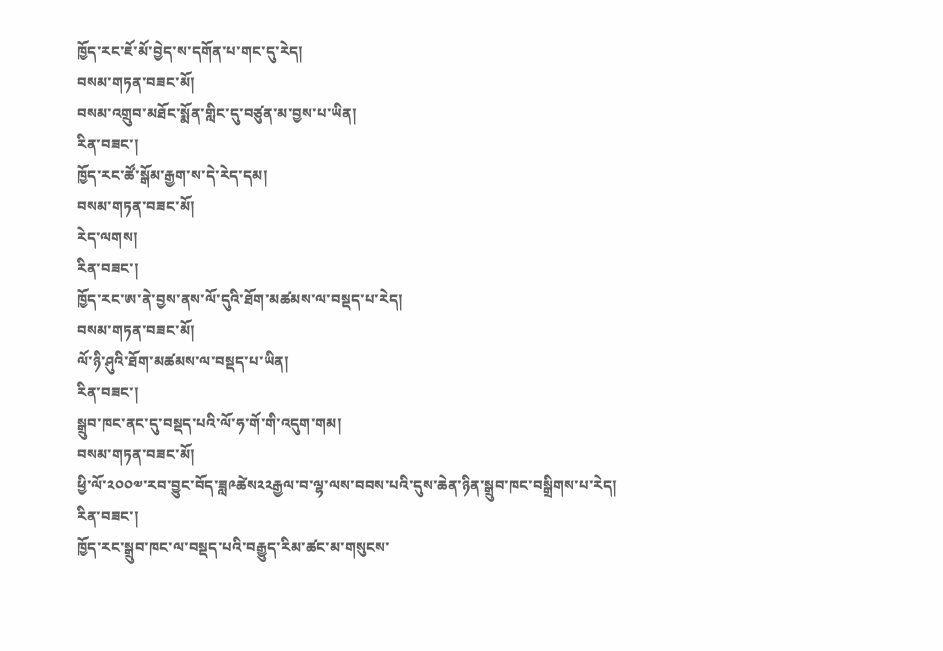ཁྱོད་རང་ཇོ་མོ་བྱེད་ས་དགོན་པ་གང་དུ་རེད།
བསམ་གཏན་བཟང་མོ།
བསམ་འགྲུབ་མཐོང་སྨོན་གླིང་དུ་བཙུན་མ་བྱས་པ་ཡིན།
རིན་བཟང་།
ཁྱོད་རང་ཚོ་སྒོམ་རྒྱག་ས་དེ་རེད་དམ།
བསམ་གཏན་བཟང་མོ།
རེད་ལགས།
རིན་བཟང་།
ཁྱོད་རང་ཨ་ནེ་བྱས་ནས་ལོ་དུའི་ཐོག་མཚམས་ལ་བསྡད་པ་རེད།
བསམ་གཏན་བཟང་མོ།
ལོ་ཉི་ཤུའི་ཐོག་མཚམས་ལ་བསྡད་པ་ཡིན།
རིན་བཟང་།
སྒྲུབ་ཁང་ནང་དུ་བསྡད་པའི་ལོ་ཧ་གོ་གི་འདུག་གམ།
བསམ་གཏན་བཟང་མོ།
ཕྱི་ལོ་༢༠༠༧་རབ་བྱུང་བོད་ཟླ༩ཚེས༢༢རྒྱལ་བ་ལྷ་ལས་བབས་པའི་དུས་ཆེན་ཉིན་སྒྲུབ་ཁང་བསྒྲིགས་པ་རེད།
རིན་བཟང་།
ཁྱོད་རང་སྒྲུབ་ཁང་ལ་བསྡད་པའི་བརྒྱུད་རིམ་ཚང་མ་གསུངས་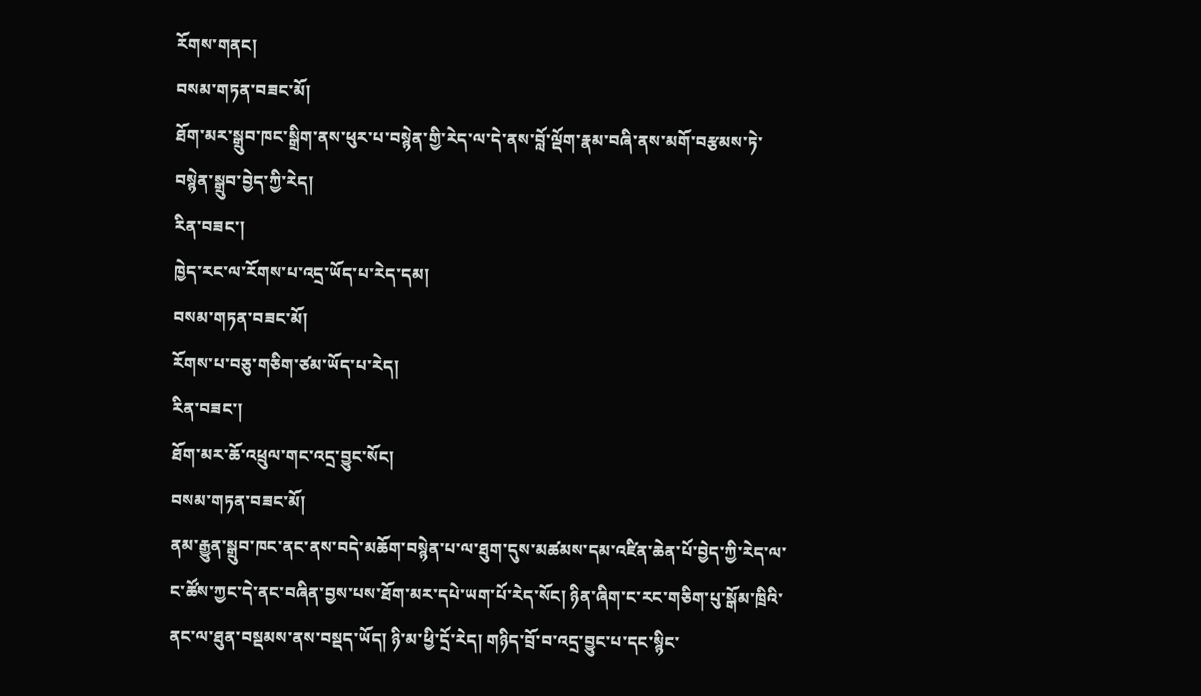རོགས་གནང།
བསམ་གཏན་བཟང་མོ།
ཐོག་མར་སྒྲུབ་ཁང་སྒྲིག་ནས་ཕུར་པ་བསྙེན་གྱི་རེད་ལ་དེ་ནས་བློ་ལྡོག་རྣམ་བཞི་ནས་མགོ་བརྩམས་ཏེ་བསྙེན་སྒྲུབ་བྱེད་ཀྱི་རེད།
རིན་བཟང་།
ཁྱེད་རང་ལ་རོགས་པ་འདྲ་ཡོད་པ་རེད་དམ།
བསམ་གཏན་བཟང་མོ།
རོགས་པ་བཅུ་གཅིག་ཙམ་ཡོད་པ་རེད།
རིན་བཟང་།
ཐོག་མར་ཆོ་འཕྲུལ་གང་འདྲ་བྱུང་སོང།
བསམ་གཏན་བཟང་མོ།
ནམ་རྒྱུན་སྒྲུབ་ཁང་ནང་ནས་བདེ་མཆོག་བསྙེན་པ་ལ་ཐུག་དུས་མཚམས་དམ་འཛིན་ཆེན་པོ་བྱེད་ཀྱི་རེད་ལ་ང་ཚོས་ཀྱང་དེ་ནང་བཞིན་བྱས་པས་ཐོག་མར་དཔེ་ཡག་པོ་རེད་སོང། ཉིན་ཞིག་ང་རང་གཅིག་པུ་སྒོམ་ཁྲིའི་ནང་ལ་ཐུན་བསྡམས་ནས་བསྡད་ཡོད། ཉི་མ་ཕྱི་དྲོ་རེད། གཉིད་བྲོ་བ་འདྲ་བྱུང་པ་དང་སྙིང་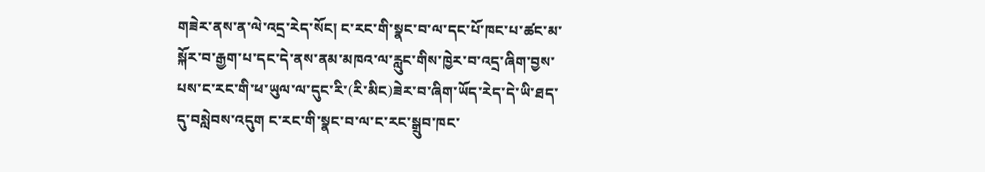གཟེར་ནས་ན་ལེ་འདྲ་རེད་སོང། ང་རང་གི་སྣང་བ་ལ་དང་པོ་ཁང་པ་ཚང་མ་སྐོར་བ་རྒྱག་པ་དང་དེ་ནས་ནམ་མཁའ་ལ་རླུང་གིས་ཁྱེར་བ་འདྲ་ཞིག་བྱས་པས་ང་རང་གི་ཕ་ཡུལ་ལ་དུང་རི་(རི་མིང)ཟེར་བ་ཞིག་ཡོད་རེད་དེ་ཡི་ཐད་དུ་བསླེབས་འདུག ང་རང་གི་སྣང་བ་ལ་ང་རང་སྒྲུབ་ཁང་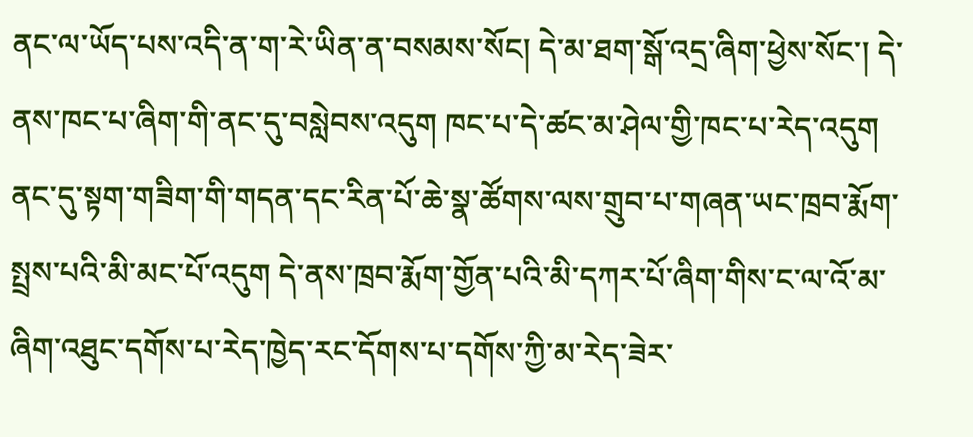ནང་ལ་ཡོད་པས་འདི་ན་ག་རེ་ཡིན་ན་བསམས་སོང། དེ་མ་ཐག་སྒོ་འདྲ་ཞིག་ཕྱེས་སོང་། དེ་ནས་ཁང་པ་ཞིག་གི་ནང་དུ་བསླེབས་འདུག ཁང་པ་དེ་ཚང་མ་ཤེལ་གྱི་ཁང་པ་རེད་འདུག ནང་དུ་སྟག་གཟིག་གི་གདན་དང་རིན་པོ་ཆེ་སྣ་ཚོགས་ལས་གྲུབ་པ་གཞན་ཡང་ཁྲབ་རྨོག་སྤྲས་པའི་མི་མང་པོ་འདུག དེ་ནས་ཁྲབ་རྨོག་གྱོན་པའི་མི་དཀར་པོ་ཞིག་གིས་ང་ལ་འོ་མ་ཞིག་འཐུང་དགོས་པ་རེད་ཁྱེད་རང་དོགས་པ་དགོས་ཀྱི་མ་རེད་ཟེར་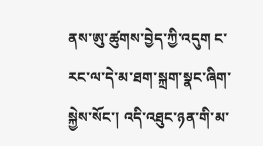ནས་ཨུ་ཚུགས་བྱེད་ཀྱི་འདུག ང་རང་ལ་དེ་མ་ཐག་སྐྲག་སྣང་ཞིག་སྐྱེས་སོང་། འདི་འཐུང་ཉན་གི་མ་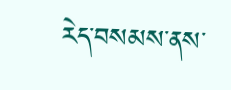རེད་བསམས་ནས་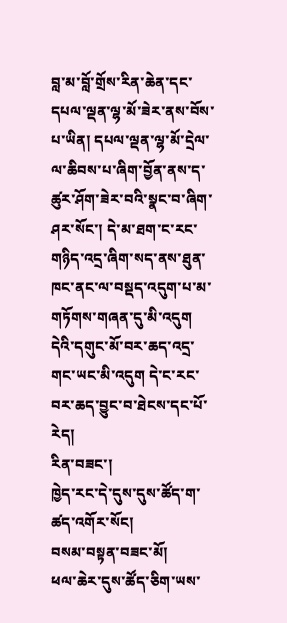བླ་མ་བློ་གྲོས་རིན་ཆེན་དང་དཔལ་ལྡན་ལྷ་མོ་ཟེར་ནས་བོས་པ་ཡིན། དཔལ་ལྡན་ལྷ་མོ་དྲེལ་ལ་ཆིབས་པ་ཞིག་བྱོན་ནས་ད་ཚུར་ཤོག་ཟེར་བའི་སྣང་བ་ཞིག་ཤར་སོང་། དེ་མ་ཐག་ང་རང་གཉིད་འདྲ་ཞིག་སད་ནས་ཐུན་ཁང་ནང་ལ་བསྡད་འདུག་པ་མ་གཏོགས་གཞན་དུ་མི་འདུག དེའི་དགུང་མོ་བར་ཆད་འདྲ་གང་ཡང་མི་འདུག དེ་ང་རང་བར་ཆད་བྱུང་བ་ཐེངས་དང་པོ་རེད།
རིན་བཟང་།
ཁྱེད་རང་དེ་དུས་དུས་ཚོད་ག་ཚད་འགོར་སོང།
བསམ་བསྟན་བཟང་མོ།
ཕལ་ཆེར་དུས་ཚོད་ཅིག་ཡས་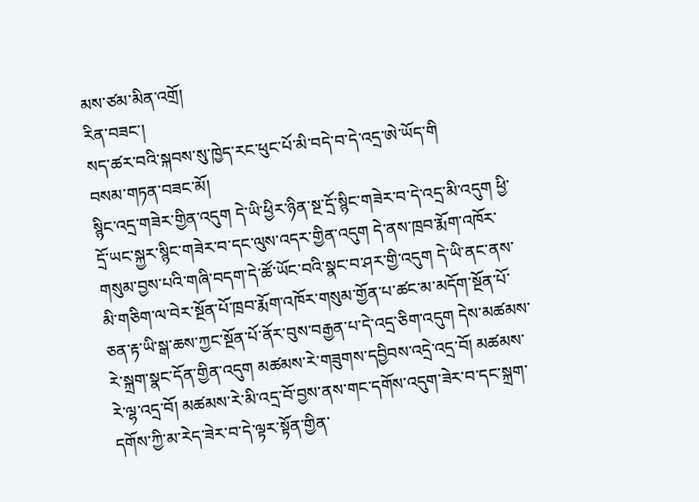མས་ཙམ་མིན་འགྲོ།
རིན་བཟང་།
སད་ཚར་བའི་སྐབས་སུ་ཁྱེད་རང་ཕུང་པོ་མི་བདེ་བ་དེ་འདྲ་ཨེ་ཡོད་གི
བསམ་གཏན་བཟང་མོ།
སྙིང་འདྲ་གཟེར་གྱིན་འདུག དེ་ཡི་ཕྱིར་ཉིན་སྔ་དྲོ་སྙིང་གཟེར་བ་དེ་འདྲ་མི་འདུག ཕྱི་དྲོ་ཡང་སྐྱར་སྙིང་གཟེར་བ་དང་ལུས་འདར་གྱིན་འདུག དེ་ནས་ཁྲབ་རྨོག་འཁོར་གསུམ་བྱས་པའི་གཞི་བདག་དེ་ཚོ་ཡོང་བའི་སྣང་བ་ཤར་གྱི་འདུག དེ་ཡི་ནང་ནས་མི་གཅིག་ལ་བེར་སྔོན་པོ་ཁྲབ་རྨོག་འཁོར་གསུམ་གྱོན་པ་ཚང་མ་མདོག་སྔོན་པོ་ཅན་རྟ་ཡི་སྒ་ཆས་ཀྱང་སྔོན་པོ་ནོར་བུས་བརྒྱན་པ་དེ་འདྲ་ཅིག་འདུག དེས་མཚམས་རེ་སྐྲག་སྣང་དོན་གྱིན་འདུག མཚམས་རེ་གཟུགས་དབྱིབས་འདྲེ་འདྲ་བོ། མཚམས་རེ་ལྷ་འདྲ་བོ། མཚམས་རེ་མི་འདྲ་བོ་བྱས་ནས་གང་དགོས་འདུག་ཟེར་བ་དང་སྐྲག་དགོས་ཀྱི་མ་རེད་ཟེར་བ་དེ་ལྟར་སྟོན་གྱིན་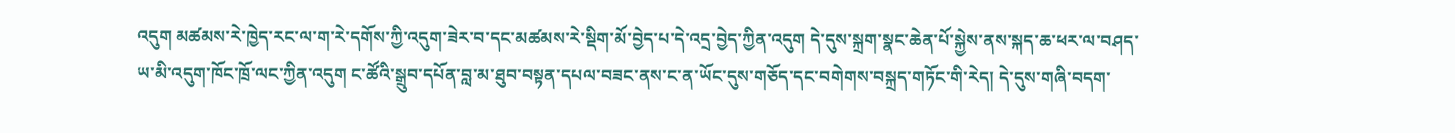འདུག མཚམས་རེ་ཁྱེད་རང་ལ་ག་རེ་དགོས་ཀྱི་འདུག་ཟེར་བ་དང་མཚམས་རེ་སྡིག་མོ་བྱེད་པ་དེ་འདྲ་བྱེད་ཀྱིན་འདུག དེ་དུས་སྐྲག་སྣང་ཆེན་པོ་སྐྱེས་ནས་སྐད་ཆ་ཕར་ལ་བཤད་ཡ་མི་འདུག་ཁོང་ཁྲོ་ལང་ཀྱིན་འདུག ང་ཚོའི་སྒྲུབ་དཔོན་བླ་མ་ཐུབ་བསྟན་དཔལ་བཟང་ནས་ང་ན་ཡོང་དུས་གཅོད་དང་བགེགས་བསྐྲད་གཏོང་གི་རེད། དེ་དུས་གཞི་བདག་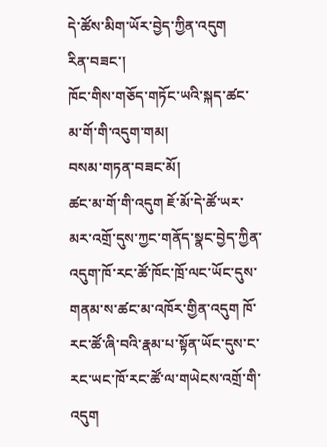དེ་ཚོས་མིག་ཡོར་བྱེད་ཀྱིན་འདུག
རིན་བཟང་།
ཁོང་གིས་གཅོད་གཏོང་ཡའི་སྐད་ཚང་མ་གོ་གི་འདུག་གམ།
བསམ་གཏན་བཟང་མོ།
ཚང་མ་གོ་གི་འདུག ཇོ་མོ་དེ་ཚོ་ཡར་མར་འགྲོ་དུས་ཀྱང་གནོད་སྣང་བྱེད་ཀྱིན་འདུག་ཁོ་རང་ཚོ་ཁོང་ཁྲོ་ལང་ཡོང་དུས་གནམ་ས་ཚང་མ་འཁོར་གྱིན་འདུག ཁོ་རང་ཚོ་ཞི་བའི་རྣམ་པ་སྟོན་ཡོང་དུས་ང་རང་ཡང་ཁོ་རང་ཚོ་ལ་གཡེངས་འགྲོ་གི་འདུག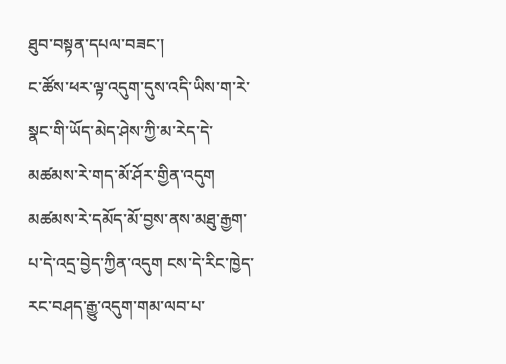ཐུབ་བསྟན་དཔལ་བཟང་།
ང་ཚོས་ཕར་ལྟ་འདུག་དུས་འདི་ཡིས་ག་རེ་སྣང་གི་ཡོད་མེད་ཤེས་ཀྱི་མ་རེད་དེ་མཚམས་རེ་གད་མོ་ཤོར་གྱིན་འདུག མཚམས་རེ་དམོད་མོ་བྱས་ནས་མཐུ་རྒྱག་པ་དེ་འདྲ་བྱེད་ཀྱིན་འདུག ངས་དེ་རིང་ཁྱེད་རང་བཤད་རྒྱུ་འདུག་གམ་ལབ་པ་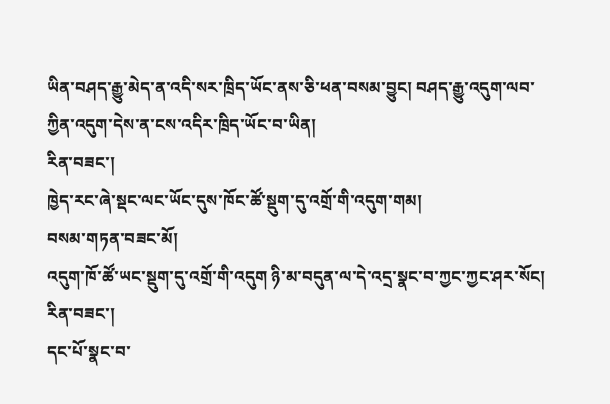ཡིན་བཤད་རྒྱུ་མེད་ན་འདི་སར་ཁྲིད་ཡོང་ནས་ཅི་ཕན་བསམ་བྱུང། བཤད་རྒྱུ་འདུག་ལབ་ཀྱིན་འདུག་དེས་ན་ངས་འདིར་ཁྲིད་ཡོང་བ་ཡིན།
རིན་བཟང་།
ཁྱེད་རང་ཞེ་སྡང་ལང་ཡོང་དུས་ཁོང་ཚོ་སྡུག་དུ་འགྲོ་གི་འདུག་གམ།
བསམ་གཏན་བཟང་མོ།
འདུག་ཁོ་ཚོ་ཡང་སྡུག་དུ་འགྲོ་གི་འདུག ཉི་མ་བདུན་ལ་དེ་འདྲ་སྣང་བ་ཀྱང་ཀྱང་ཤར་སོང།
རིན་བཟང་།
དང་པོ་སྣང་བ་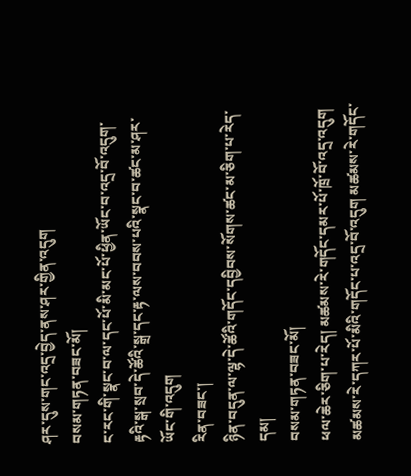ཤར་དུས་གང་འདྲ་བྱེད་ནས་ཤར་གྱིན་འདུག
བསམ་གཏན་བཟང་མོ།
ང་རང་གི་སྣང་བ་ལ་དང་པོ་མི་མང་པོ་ཕྱིན་ཡོང་བ་འདྲ་བོ་འདུག་རྟའི་སྒ་སྲབ་དེ་ཚོའི་སྒྲ་དང་རྟ་ལས་བབས་པའི་སྣང་བ་ཚང་མ་ཤར་ཡོང་གི་འདུག
རིན་བཟང་།
ཉིན་བདུན་ལ་ལྷ་དེ་ཚོའི་གདོང་དབྱིབས་སོགས་ཚང་མ་ཅིག་པ་རེད་དམ།
བསམ་གཏན་བཟང་མོ།
ཕལ་ཆེར་ཅིག་པ་རེད། མཚམས་རེ་གདོང་དམར་པོ་ཁྲོ་བོ་འདྲ་འདུག མཚམས་རེ་དཀར་པོ་མིའི་གདོང་པ་འདྲ་བོ་འདུག མཚམས་རེ་གདོང་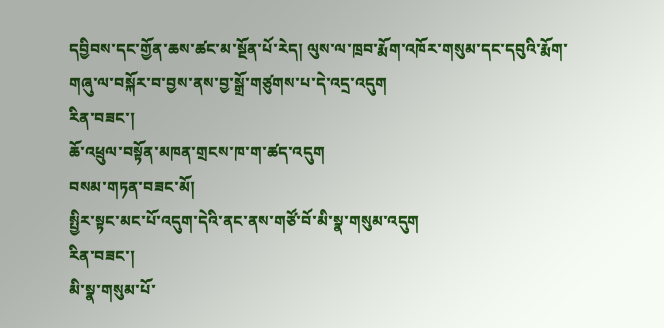དབྱིབས་དང་གྱོན་ཆས་ཚང་མ་སྔོན་པོ་རེད། ལུས་ལ་ཁྲབ་རྨོག་འཁོར་གསུམ་དང་དབུའི་རྨོག་གཞུ་ལ་བསྐོར་བ་བྱས་ནས་བྱ་སྒྲོ་གཙུགས་པ་དེ་འདྲ་འདུག
རིན་བཟང་།
ཆོ་འཕྲུལ་བསྟོན་མཁན་གྲངས་ཁ་ག་ཚད་འདུག
བསམ་གཏན་བཟང་མོ།
སྤྱིར་སྟང་མང་པོ་འདུག་དེའི་ནང་ནས་གཙོ་བོ་མི་སྣ་གསུམ་འདུག
རིན་བཟང་།
མི་སྣ་གསུམ་པོ་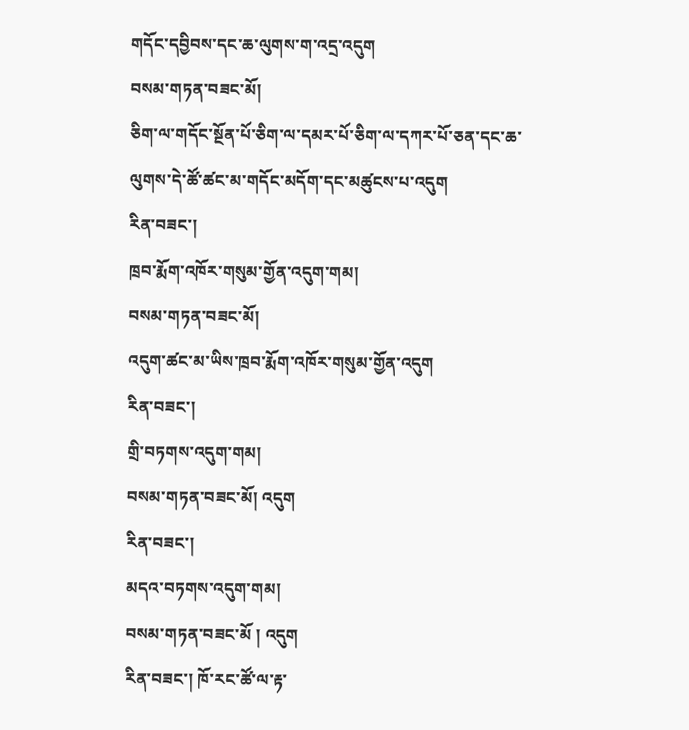གདོང་དབྱིབས་དང་ཆ་ལུགས་ག་འདྲ་འདུག
བསམ་གཏན་བཟང་མོ།
ཅིག་ལ་གདོང་སྔོན་པོ་ཅིག་ལ་དམར་པོ་ཅིག་ལ་དཀར་པོ་ཅན་དང་ཆ་ལུགས་དེ་ཚོ་ཚང་མ་གདོང་མདོག་དང་མཚུངས་པ་འདུག
རིན་བཟང་།
ཁྲབ་རྨོག་འཁོར་གསུམ་གྱོན་འདུག་གམ།
བསམ་གཏན་བཟང་མོ།
འདུག་ཚང་མ་ཡིས་ཁྲབ་རྨོག་འཁོར་གསུམ་གྱོན་འདུག
རིན་བཟང་།
གྲི་བཏགས་འདུག་གམ།
བསམ་གཏན་བཟང་མོ། འདུག
རིན་བཟང་།
མདའ་བཏགས་འདུག་གམ།
བསམ་གཏན་བཟང་མོ ། འདུག
རིན་བཟང་། ཁོ་རང་ཚོ་ལ་རྟ་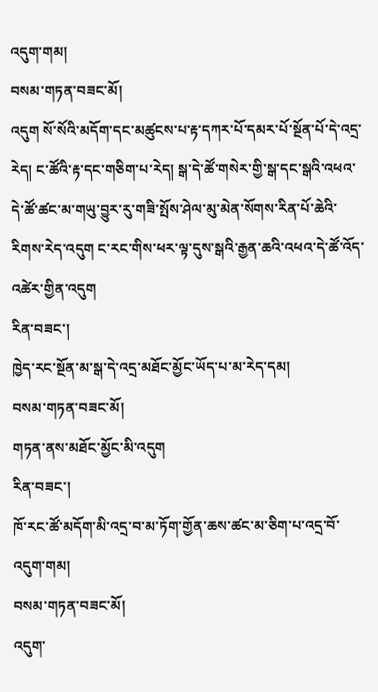འདུག་གམ།
བསམ་གཏན་བཟང་མོ།
འདུག སོ་སོའི་མདོག་དང་མཚུངས་པ་རྟ་དཀར་པོ་དམར་པོ་སྔོན་པོ་དེ་འདྲ་རེད། ང་ཚོའི་རྟ་དང་གཅིག་པ་རེད། སྒ་དེ་ཚོ་གསེར་གྱི་སྒ་དང་སྒའི་འཕའ་དེ་ཚོ་ཚང་མ་གཡུ་བྱུར་རུ་གཟི་སྤོས་ཤེལ་མུ་མེན་སོགས་རིན་པོ་ཆེའི་རིགས་རེད་འདུག ང་རང་གིས་ཕར་ལྟ་དུས་སྒའི་རྒྱན་ཆའི་འཕའ་དེ་ཚོ་འོད་འཚེར་གྱིན་འདུག
རིན་བཟང་།
ཁྱེད་རང་སྔོན་མ་སྒ་དེ་འདྲ་མཐོང་མྱོང་ཡོད་པ་མ་རེད་དམ།
བསམ་གཏན་བཟང་མོ།
གཏན་ནས་མཐོང་མྱོང་མི་འདུག
རིན་བཟང་།
ཁོ་རང་ཚོ་མདོག་མི་འདྲ་བ་མ་ཏོག་གྱོན་ཆས་ཚང་མ་ཅིག་པ་འདྲ་བོ་འདུག་གམ།
བསམ་གཏན་བཟང་མོ།
འདུག་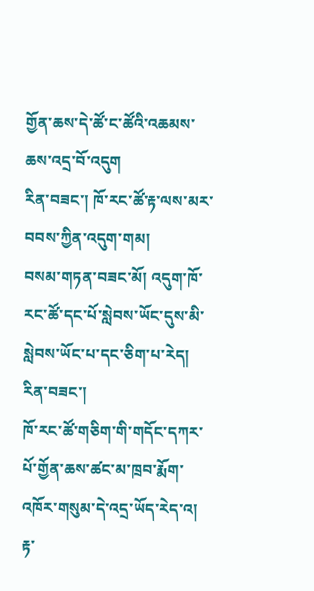གྱོན་ཆས་དེ་ཚོ་ང་ཚོའི་འཆམས་ཆས་འདྲ་བོ་འདུག
རིན་བཟང་། ཁོ་རང་ཚོ་རྟ་ལས་མར་བབས་ཀྱིན་འདུག་གམ།
བསམ་གཏན་བཟང་མོ། འདུག་ཁོ་རང་ཚོ་དང་པོ་སླེབས་ཡོང་དུས་མི་སླེབས་ཡོང་པ་དང་ཅིག་པ་རེད།
རིན་བཟང་།
ཁོ་རང་ཚོ་གཅིག་གི་གདོང་དཀར་པོ་གྱོན་ཆས་ཚང་མ་ཁྲབ་རྨོག་འཁོར་གསུམ་དེ་འདྲ་ཡོད་རེད་འ། རྟ་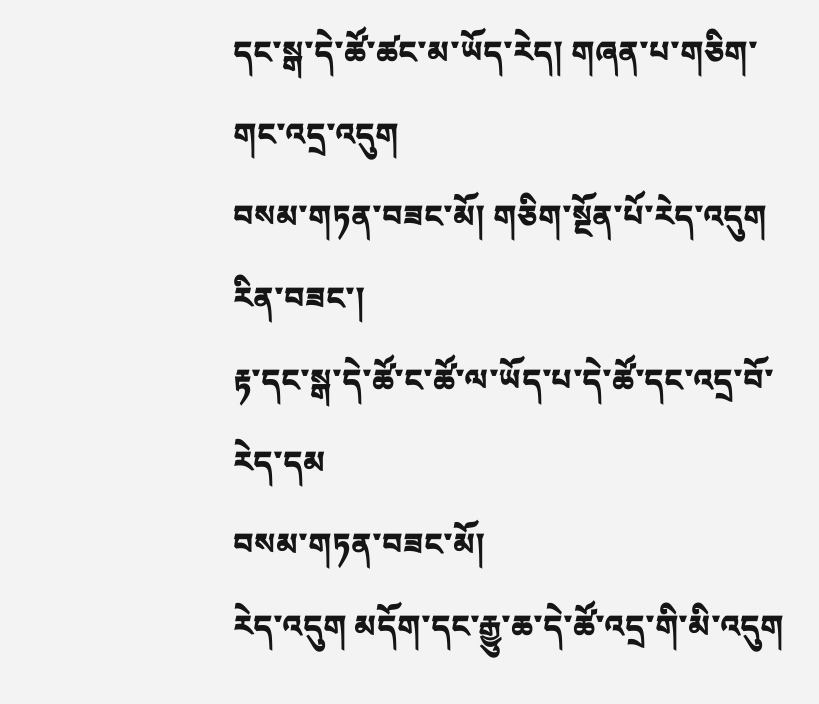དང་སྒ་དེ་ཚོ་ཚང་མ་ཡོད་རེད། གཞན་པ་གཅིག་གང་འདྲ་འདུག
བསམ་གཏན་བཟང་མོ། གཅིག་སྔོན་པོ་རེད་འདུག
རིན་བཟང་།
རྟ་དང་སྒ་དེ་ཚོ་ང་ཚོ་ལ་ཡོད་པ་དེ་ཚོ་དང་འདྲ་བོ་རེད་དམ
བསམ་གཏན་བཟང་མོ།
རེད་འདུག མདོག་དང་རྒྱུ་ཆ་དེ་ཚོ་འདྲ་གི་མི་འདུག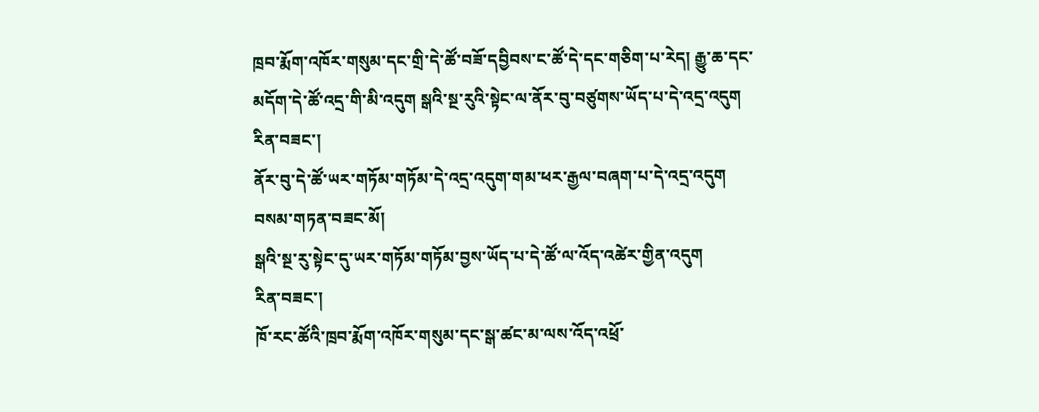ཁྲབ་རྨོག་འཁོར་གསུམ་དང་གྲི་དེ་ཚོ་བཟོ་དབྱིབས་ང་ཚོ་དེ་དང་གཅིག་པ་རེད། རྒྱུ་ཆ་དང་མདོག་དེ་ཚོ་འདྲ་གི་མི་འདུག སྒའི་སྔ་རུའི་སྟེང་ལ་ནོར་བུ་བཙུགས་ཡོད་པ་དེ་འདྲ་འདུག
རིན་བཟང་།
ནོར་བུ་དེ་ཚོ་ཡར་གཏོམ་གཏོམ་དེ་འདྲ་འདུག་གམ་ཕར་རྒྱལ་བཞག་པ་དེ་འདྲ་འདུག
བསམ་གཏན་བཟང་མོ།
སྒའི་སྔ་རུ་སྟེང་དུ་ཡར་གཏོམ་གཏོམ་བྱས་ཡོད་པ་དེ་ཚོ་ལ་འོད་འཚེར་གྱིན་འདུག
རིན་བཟང་།
ཁོ་རང་ཚོའི་ཁྲབ་རྨོག་འཁོར་གསུམ་དང་སྒ་ཚང་མ་ལས་འོད་འཕྲོ་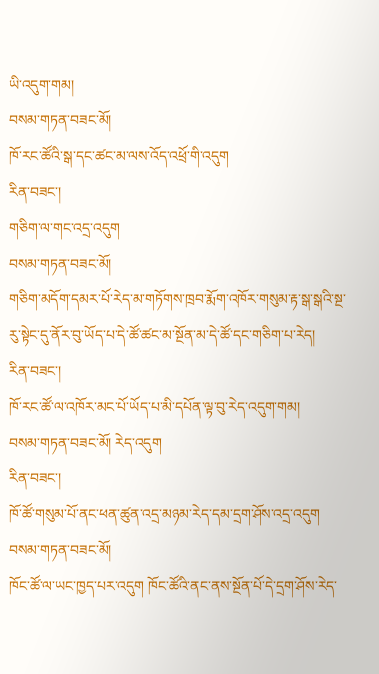ཡི་འདུག་གམ།
བསམ་གཏན་བཟང་མོ།
ཁོ་རང་ཚོའི་སྒ་དང་ཚང་མ་ལས་འོད་འཕྲོ་གི་འདུག
རིན་བཟང་།
གཅིག་ལ་གང་འདྲ་འདུག
བསམ་གཏན་བཟང་མོ།
གཅིག་མདོག་དམར་པོ་རེད་མ་གཏོགས་ཁྲབ་རྨོག་འཁོར་གསུམ་རྟ་སྒ་སྒའི་སྔ་རུ་སྟེང་དུ་ནོར་བུ་ཡོད་པ་དེ་ཚོ་ཚང་མ་སྔོན་མ་དེ་ཚོ་དང་གཅིག་པ་རེད།
རིན་བཟང་།
ཁོ་རང་ཚོ་ལ་འཁོར་མང་པོ་ཡོད་པ་མི་དཔོན་ལྟ་བུ་རེད་འདུག་གམ།
བསམ་གཏན་བཟང་མོ། རེད་འདུག
རིན་བཟང་།
ཁོ་ཚོ་གསུམ་པོ་ནང་ཕན་ཚུན་འདྲ་མཉམ་རེད་དམ་དྲག་ཤོས་འདྲ་འདུག
བསམ་གཏན་བཟང་མོ།
ཁོང་ཚོ་ལ་ཡང་ཁྱད་པར་འདུག ཁོང་ཚོའི་ནང་ནས་སྔོན་པོ་དེ་དྲག་ཤོས་རེད་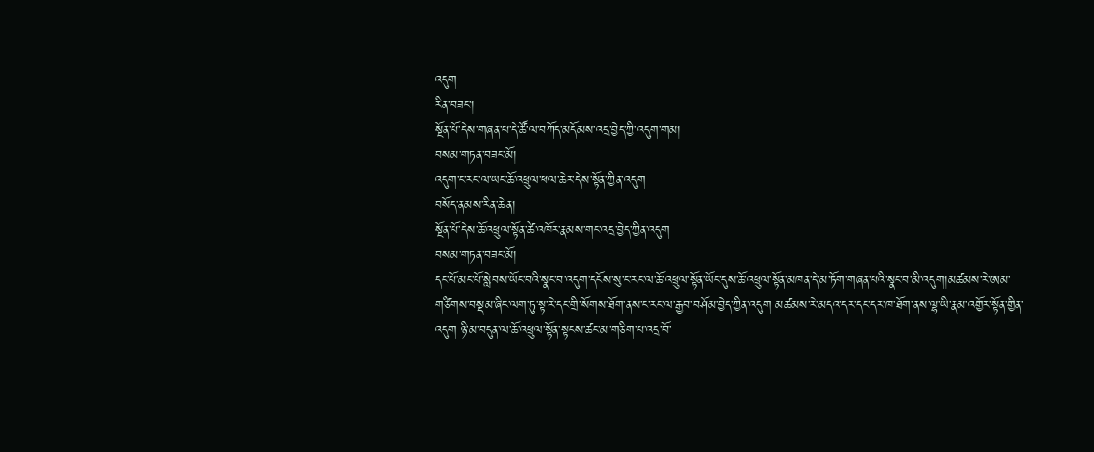འདུག
རིན་བཟང་།
སྔོན་པོ་དེས་གཞན་པ་དེ་ཚོ་ལ་བཀོད་མདོམས་འདྲ་བྱེད་ཀྱི་འདུག་གམ།
བསམ་གཏན་བཟང་མོ།
འདུག་ང་རང་ལ་ཡང་ཆོ་འཕྲུལ་ཕལ་ཆེར་དེས་སྟོན་ཀྱིན་འདུག
བསོད་ནམས་རིན་ཆེན།
སྔོན་པོ་དེས་ཆོ་འཕྲུལ་སྟོན་ཚེ་འཁོར་རྣམས་གང་འདྲ་བྱེད་ཀྱིན་འདུག
བསམ་གཏན་བཟང་མོ།
དང་པོ་མང་པོ་སླེབས་ཡོང་བའི་སྣང་བ་འདུག་དངོས་སུ་ང་རང་ལ་ཆོ་འཕྲུལ་སྟོན་ཡོང་དུས་ཆོ་འཕྲུལ་སྟོན་མཁན་དེ་མ་ཏོག་གཞན་པའི་སྣང་བ་མི་འདུག།མཚམས་རེ་ཨམ་གཙིགས་བསྡམ་ཞིང་ལག་ཏུ་སྟ་རེ་དང་གྲི་སོགས་ཐོག་ནས་ང་རང་ལ་རྒྱབ་བཤོམ་བྱེད་ཀྱིན་འདུག མཚམས་རེ་མདའ་དར་དང་དར་ཁ་ཐོག་ནས་ལྷ་ཡི་རྣམ་འགྱོར་སྟོན་གྱིན་འདུག ཉི་མ་བདུན་ལ་ཆོ་འཕྲུལ་སྟོན་སྟངས་ཚང་མ་གཅིག་པ་འདྲ་བོ་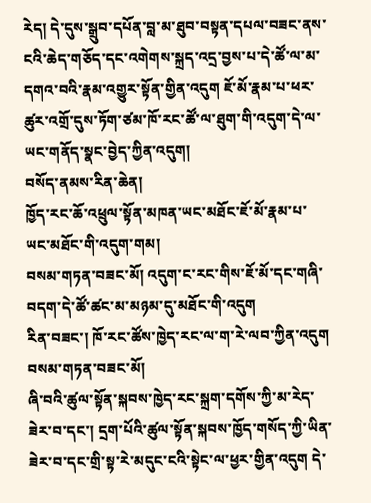རེད། དེ་དུས་སྒྲུབ་དཔོན་བླ་མ་ཐུབ་བསྟན་དཔལ་བཟང་ནས་ངའི་ཆེད་གཅོད་དང་འགེགས་སྐྲད་འདྲ་བྱས་པ་དེ་ཚོ་ལ་མ་དགའ་བའི་རྣམ་འགྱུར་སྟོན་གྱིན་འདུག ཇོ་མོ་རྣམ་པ་ཕར་ཚུར་འགྲོ་དུས་ཏོག་ཙམ་ཁོ་རང་ཚོ་ལ་ཐུག་གི་འདུག་དེ་ལ་ཡང་གནོད་སྣང་བྱེད་ཀྱིན་འདུག།
བསོད་ནམས་རིན་ཆེན།
ཁྱོད་རང་ཆོ་འཕྲུལ་སྟོན་མཁན་ཡང་མཐོང་ཇོ་མོ་རྣམ་པ་ཡང་མཐོང་གི་འདུག་གམ།
བསམ་གཏན་བཟང་མོ། འདུག་ང་རང་གིས་ཇོ་མོ་དང་གཞི་བདག་དེ་ཚོ་ཚང་མ་མཉམ་དུ་མཐོང་གི་འདུག
རིན་བཟང་། ཁོ་རང་ཚོས་ཁྱེད་རང་ལ་ག་རེ་ལབ་ཀྱིན་འདུག
བསམ་གཏན་བཟང་མོ།
ཞི་བའི་ཚུལ་སྟོན་སྐབས་ཁྱེད་རང་སྐྲག་དགོས་ཀྱི་མ་རེད་ཟེར་བ་དང་། དྲག་པོའི་ཚུལ་སྟོན་སྐབས་ཁྱོད་གསོད་ཀྱི་ཡིན་ཟེར་བ་དང་གྲི་སྟ་རེ་མདུང་ངའི་སྟེང་ལ་ཕྱར་གྱིན་འདུག དེ་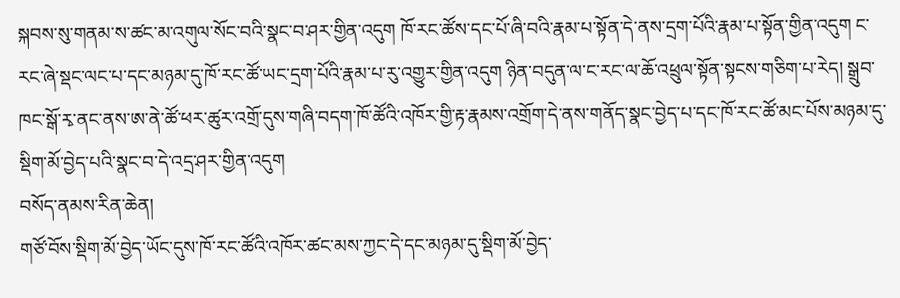སྐབས་སུ་གནམ་ས་ཚང་མ་འགུལ་སོང་བའི་སྣང་བ་ཤར་གྱིན་འདུག ཁོ་རང་ཚོས་དང་པོ་ཞི་བའི་རྣམ་པ་སྟོན་དེ་ནས་དྲག་པོའི་རྣམ་པ་སྟོན་གྱིན་འདུག ང་རང་ཞེ་སྡང་ལང་པ་དང་མཉམ་དུ་ཁོ་རང་ཚོ་ཡང་དྲག་པོའི་རྣམ་པ་རུ་འགྱུར་གྱིན་འདུག ཉིན་བདུན་ལ་ང་རང་ལ་ཆོ་འཕྲུལ་སྟོན་སྟངས་གཅིག་པ་རེད། སྒྲུབ་ཁང་སྒོ་རྭ་ནང་ནས་ཨ་ནེ་ཚོ་ཕར་ཚུར་འགྲོ་དུས་གཞི་བདག་ཁོ་ཚོའི་འཁོར་གྱི་རྟ་རྣམས་འགྲོག་དེ་ནས་གནོད་སྣང་བྱེད་པ་དང་ཁོ་རང་ཚོ་མང་པོས་མཉམ་དུ་སྡིག་མོ་བྱེད་པའི་སྣང་བ་དེ་འདྲ་ཤར་གྱིན་འདུག
བསོད་ནམས་རིན་ཆེན།
གཙོ་བོས་སྡིག་མོ་བྱེད་ཡོང་དུས་ཁོ་རང་ཚོའི་འཁོར་ཚང་མས་ཀྱང་དེ་དང་མཉམ་དུ་སྡིག་མོ་བྱེད་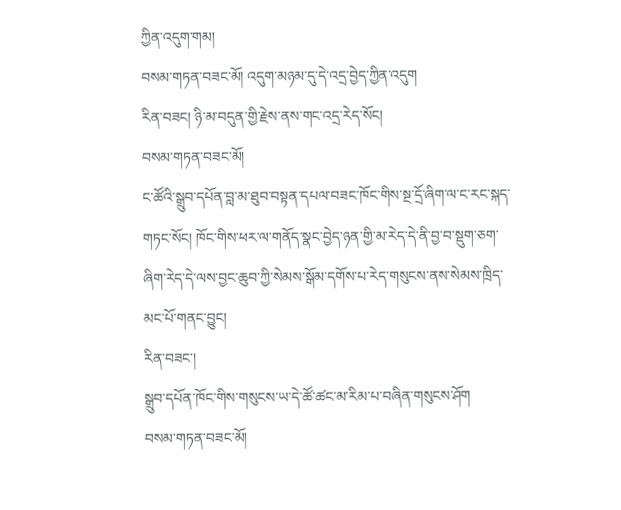ཀྱིན་འདུག་གམ།
བསམ་གཏན་བཟང་མོ། འདུག་མཉམ་དུ་དེ་འདྲ་བྱེད་ཀྱིན་འདུག
རིན་བཟང། ཉི་མ་བདུན་གྱི་རྗེས་ནས་གང་འདྲ་རེད་སོང།
བསམ་གཏན་བཟང་མོ།
ང་ཚོའི་སྒྲུབ་དཔོན་བླ་མ་ཐུབ་བསྟན་དཔལ་བཟང་ཁོང་གིས་སྔ་དྲོ་ཞིག་ལ་ང་རང་སྐད་གཏང་སོང། ཁོང་གིས་ཕར་ལ་གནོད་སྣང་བྱེད་ཉན་གྱི་མ་རེད་དེ་ནི་བྱ་བ་སྡུག་ཅག་ཞིག་རེད་དེ་ལས་བྱང་ཆུབ་ཀྱི་སེམས་སྒོམ་དགོས་པ་རེད་གསུངས་ནས་སེམས་ཁྲིད་མང་པོ་གནང་བྱུང།
རིན་བཟང་།
སྒྲུབ་དཔོན་ཁོང་གིས་གསུངས་ཡ་དེ་ཚོ་ཚང་མ་རིམ་པ་བཞིན་གསུངས་ཤོག
བསམ་གཏན་བཟང་མོ།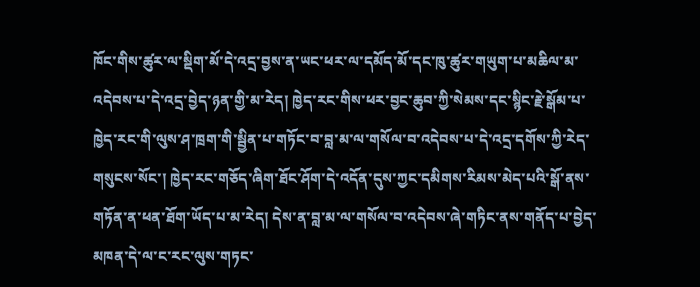ཁོང་གིས་ཚུར་ལ་སྡིག་མོ་དེ་འདྲ་བྱས་ན་ཡང་ཕར་ལ་དམོད་མོ་དང་ཁུ་ཚུར་གཡུག་པ་མཆིལ་མ་འདེབས་པ་དེ་འདྲ་བྱེད་ཉན་གྱི་མ་རེད། ཁྱེད་རང་གིས་ཕར་བྱང་ཆུབ་ཀྱི་སེམས་དང་སྙིང་རྗེ་སྒོམ་པ་ཁྱེད་རང་གི་ལུས་ཤ་ཁྲག་གི་སྦྱིན་པ་གཏོང་བ་བླ་མ་ལ་གསོལ་བ་འདེབས་པ་དེ་འདྲ་དགོས་ཀྱི་རེད་གསུངས་སོང་། ཁྱེད་རང་གཅོད་ཞིག་ཐོང་ཤོག་དེ་འདོན་དུས་ཀྱང་དམིགས་རིམས་མེད་པའི་སྒོ་ནས་གཏོན་ན་ཕན་ཐོག་ཡོད་པ་མ་རེད། དེས་ན་བླ་མ་ལ་གསོལ་བ་འདེབས་ཞེ་གཏིང་ནས་གནོད་པ་བྱེད་མཁན་དེ་ལ་ང་རང་ལུས་གཏང་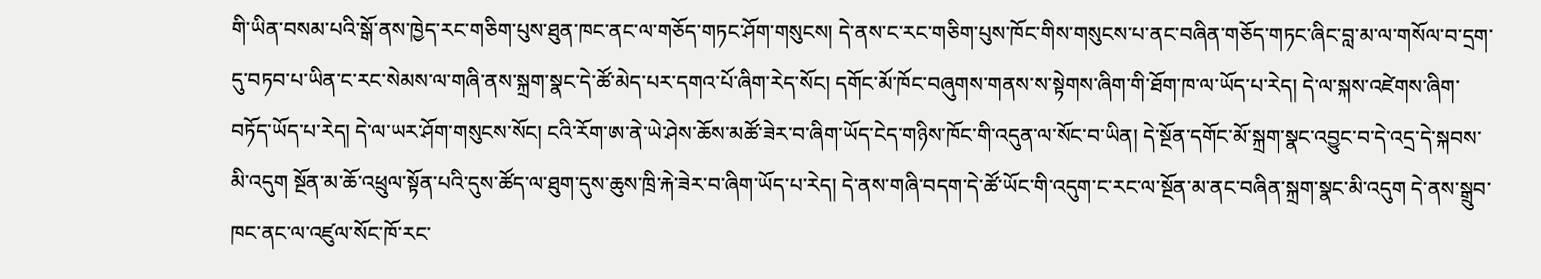གི་ཡིན་བསམ་པའི་སྒོ་ནས་ཁྱེད་རང་གཅིག་པུས་ཐུན་ཁང་ནང་ལ་གཅོད་གཏང་ཤོག་གསུངས། དེ་ནས་ང་རང་གཅིག་པུས་ཁོང་གིས་གསུངས་པ་ནང་བཞིན་གཅོད་གཏང་ཞིང་བླ་མ་ལ་གསོལ་བ་དྲག་དུ་བཏབ་པ་ཡིན་ང་རང་སེམས་ལ་གཞི་ནས་སྐྲག་སྣང་དེ་ཚོ་མེད་པར་དགའ་པོ་ཞིག་རེད་སོང། དགོང་མོ་ཁོང་བཞུགས་གནས་ས་སྟེགས་ཞིག་གི་ཐོག་ཁ་ལ་ཡོད་པ་རེད། དེ་ལ་སྐས་འཛེགས་ཞིག་བཏོད་ཡོད་པ་རེད། དེ་ལ་ཡར་ཤོག་གསུངས་སོང། ངའི་རོག་ཨ་ནེ་ཡེ་ཤེས་ཆོས་མཚོ་ཟེར་བ་ཞིག་ཡོད་ངེད་གཉིས་ཁོང་གི་འདུན་ལ་སོང་བ་ཡིན། དེ་སྔོན་དགོང་མོ་སྐྲག་སྣང་འབྱུང་བ་དེ་འདྲ་དེ་སྐབས་མི་འདུག སྔོན་མ་ཆོ་འཕྲུལ་སྟོན་པའི་དུས་ཚོད་ལ་ཐུག་དུས་ཆུས་ཁྲི་རྐེ་ཟེར་བ་ཞིག་ཡོད་པ་རེད། དེ་ནས་གཞི་བདག་དེ་ཚོ་ཡོང་གི་འདུག་ང་རང་ལ་སྔོན་མ་ནང་བཞིན་སྐྲག་སྣང་མི་འདུག དེ་ནས་སྒྲུབ་ཁང་ནང་ལ་འཛུལ་སོང་ཁོ་རང་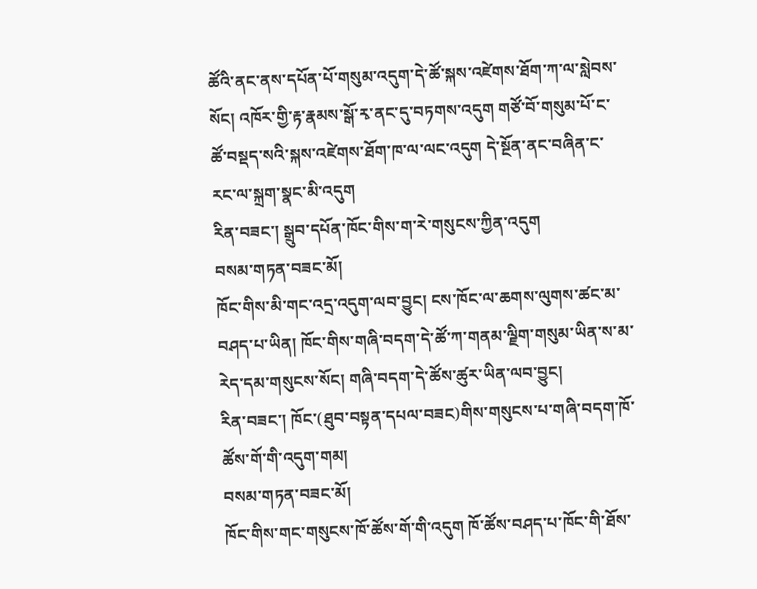ཚོའི་ནང་ནས་དཔོན་པོ་གསུམ་འདུག་དེ་ཚོ་སྐས་འཛེགས་ཐོག་ཀ་ལ་སླེབས་སོང། འཁོར་གྱི་རྟ་རྣམས་སྒོ་རྭ་ནང་དུ་བཏགས་འདུག གཙོ་བོ་གསུམ་པོ་ང་ཚོ་བསྡད་སའི་སྐས་འཛེགས་ཐོག་ཁ་ལ་ལང་འདུག དེ་སྔོན་ནང་བཞིན་ང་རང་ལ་སྐྲག་སྣང་མི་འདུག
རིན་བཟང་། སྒྲུབ་དཔོན་ཁོང་གིས་ག་རེ་གསུངས་ཀྱིན་འདུག
བསམ་གཏན་བཟང་མོ།
ཁོང་གིས་མི་གང་འདྲ་འདུག་ལབ་བྱུང། ངས་ཁོང་ལ་ཆགས་ལུགས་ཚང་མ་བཤད་པ་ཡིན། ཁོང་གིས་གཞི་བདག་དེ་ཚོ་ཀ་གནམ་ལྗིག་གསུམ་ཡིན་ས་མ་རེད་དམ་གསུངས་སོང། གཞི་བདག་དེ་ཚོས་ཚུར་ཡིན་ལབ་བྱུང།
རིན་བཟང་། ཁོང་(ཐུབ་བསྟན་དཔལ་བཟང)གིས་གསུངས་པ་གཞི་བདག་ཁོ་ཚོས་གོ་གི་འདུག་གམ།
བསམ་གཏན་བཟང་མོ།
ཁོང་གིས་གང་གསུངས་ཁོ་ཚོས་གོ་གི་འདུག ཁོ་ཚོས་བཤད་པ་ཁོང་གི་ཐོས་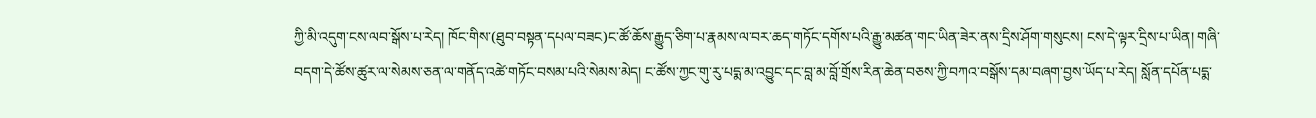ཀྱི་མི་འདུག་ངས་ལབ་སྒོས་པ་རེད། ཁོང་གིས་(ཐུབ་བསྟན་དཔལ་བཟང)ང་ཚོ་ཆོས་རྒྱུད་ཅིག་པ་རྣམས་ལ་བར་ཆད་གཏོང་དགོས་པའི་རྒྱུ་མཚན་གང་ཡིན་ཟེར་ནས་དྲིས་ཤོག་གསུངས། ངས་དེ་ལྟར་དྲིས་པ་ཡིན། གཞི་བདག་དེ་ཚོས་ཚུར་ལ་སེམས་ཅན་ལ་གནོད་འཚེ་གཏོང་བསམ་པའི་སེམས་མེད། ང་ཚོས་ཀྱང་གུ་རུ་པདྨ་མ་འབྱུང་དང་བླ་མ་བློ་གྲོས་རིན་ཆེན་བཅས་ཀྱི་བཀའ་བསྒོས་དམ་བཞག་བྱས་ཡོད་པ་རེད། སློན་དཔོན་པདྨ་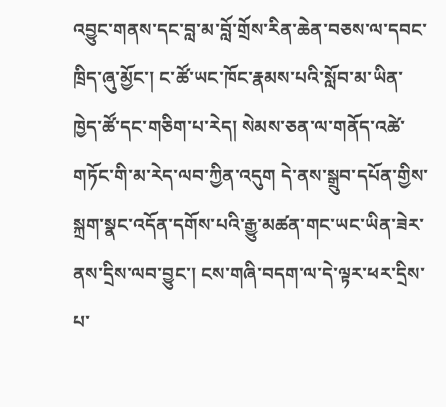འབྱུང་གནས་དང་བླ་མ་བློ་གྲོས་རིན་ཆེན་བཅས་ལ་དབང་ཁྲིད་ཞུ་མྱོང་། ང་ཚོ་ཡང་ཁོང་རྣམས་པའི་སློབ་མ་ཡིན་ཁྱེད་ཚོ་དང་གཅིག་པ་རེད། སེམས་ཅན་ལ་གནོད་འཚེ་གཏོང་གི་མ་རེད་ལབ་ཀྱིན་འདུག དེ་ནས་སྒྲུབ་དཔོན་གྱིས་སྐྲག་སྣང་འདོན་དགོས་པའི་རྒྱུ་མཚན་གང་ཡང་ཡིན་ཟེར་ནས་དྲིས་ལབ་བྱུང་། ངས་གཞི་བདག་ལ་དེ་ལྟར་ཕར་དྲིས་པ་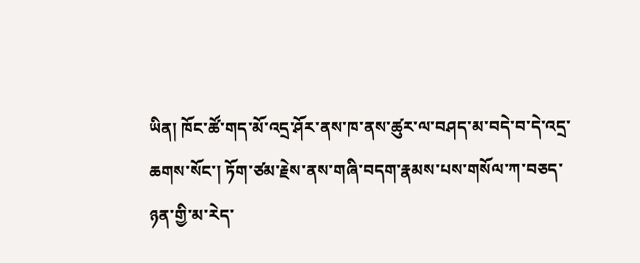ཡིན། ཁོང་ཚོ་གད་མོ་འདྲ་ཤོར་ནས་ཁ་ནས་ཚུར་ལ་བཤད་མ་བདེ་བ་དེ་འདྲ་ཆགས་སོང་། ཏོག་ཙམ་རྗེས་ནས་གཞི་བདག་རྣམས་པས་གསོལ་ཀ་བཅད་ཉན་གྱི་མ་རེད་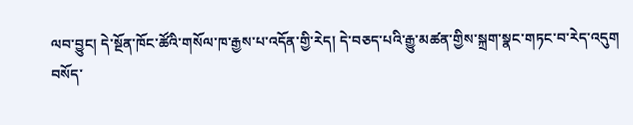ལབ་བྱུང། དེ་སྔོན་ཁོང་ཚོའི་གསོལ་ཁ་རྒྱས་པ་འདོན་གྱི་རེད། དེ་བཅད་པའི་རྒྱུ་མཚན་གྱིས་སྐྲག་སྣང་གཏང་བ་རེད་འདུག
བསོད་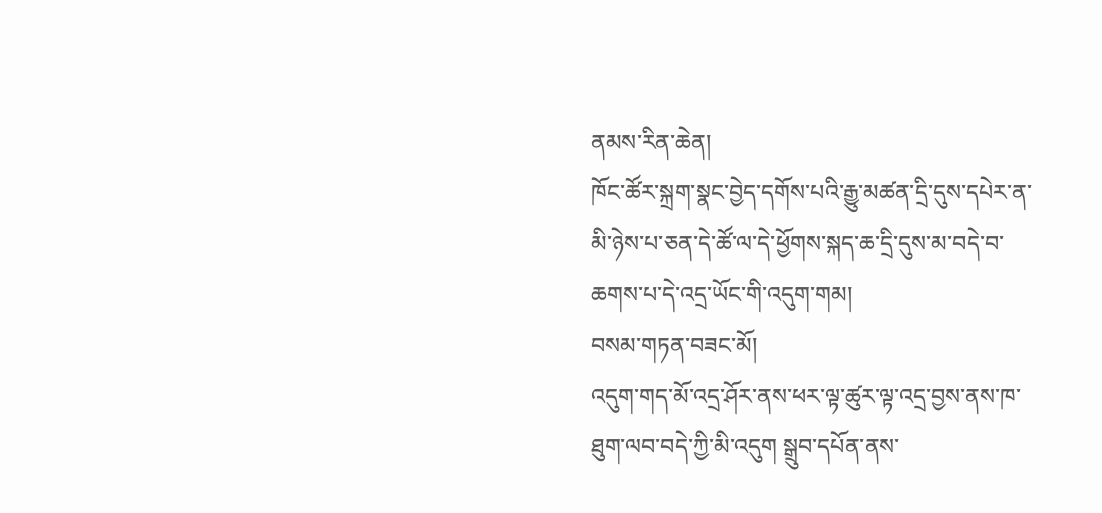ནམས་རིན་ཆེན།
ཁོང་ཚོར་སྐྲག་སྣང་བྱེད་དགོས་པའི་རྒྱུ་མཚན་དྲི་དུས་དཔེར་ན་མི་ཉེས་པ་ཅན་དེ་ཚོ་ལ་དེ་ཕྱོགས་སྐད་ཆ་དྲི་དུས་མ་བདེ་བ་ཆགས་པ་དེ་འདྲ་ཡོང་གི་འདུག་གམ།
བསམ་གཏན་བཟང་མོ།
འདུག་གད་མོ་འདྲ་ཤོར་ནས་ཕར་ལྟ་ཚུར་ལྟ་འདྲ་བྱས་ནས་ཁ་ཐུག་ལབ་བདེ་ཀྱི་མི་འདུག སྒྲུབ་དཔོན་ནས་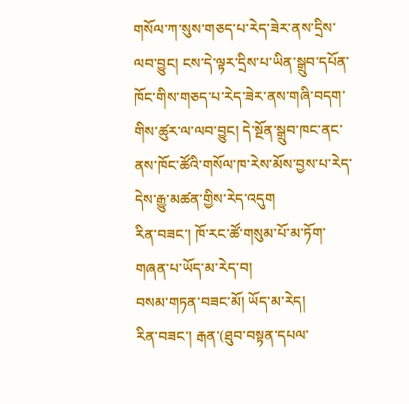གསོལ་ཀ་སུས་གཅད་པ་རེད་ཟེར་ནས་དྲིས་ལབ་བྱུང། ངས་དེ་ལྟར་དྲིས་པ་ཡིན་སྒྲུབ་དཔོན་ཁོང་གིས་གཅད་པ་རེད་ཟེར་ནས་གཞི་བདག་གིས་ཚུར་ལ་ལབ་བྱུང། དེ་སྔོན་སྒྲུབ་ཁང་ནང་ནས་ཁོང་ཚོའི་གསོལ་ཁ་རེས་མོས་བྱས་པ་རེད་དེས་རྒྱུ་མཚན་གྱིས་རེད་འདུག
རིན་བཟང་། ཁོ་རང་ཚོ་གསུམ་པོ་མ་ཏོག་གཞན་པ་ཡོད་མ་རེད་བ།
བསམ་གཏན་བཟང་མོ། ཡོད་མ་རེད།
རིན་བཟང་། རྒན་(ཐུབ་བསྟན་དཔལ་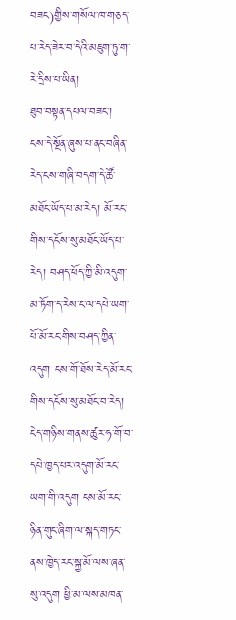བཟང)གྱིས་གསོལ་ཁ་གཅད་པ་རེད་ཟེར་བ་དེའི་མཇུག་ཏུ་ག་རེ་དྲིས་པ་ཡིན།
ཐུབ་བསྟན་དཔལ་བཟང་།
ངས་དེ་སྔོན་ཞུས་པ་ནང་བཞིན་རེད་ངས་གཞི་བདག་དེ་ཚོ་མཐོང་ཡོད་པ་མ་རེད། མོ་རང་གིས་དངོས་སུ་མཐོང་ཡོད་པ་རེད། བཤད་ཕོད་ཀྱི་མི་འདུག་མ་ཏོག་ད་རེས་ང་ལ་དཔེ་ཡག་པོ་མོ་རང་གིས་བཤད་ཀྱིན་འདུག ངས་གོ་ཐོས་རེད་མོ་རང་གིས་དངོས་སུ་མཐོང་བ་རེད། ངེད་གཉིས་གནས་ཚུར་ཧ་གོ་བ་དཔེ་ཁྱད་པར་འདུག་མོ་རང་ཡག་གི་འདུག ངས་མོ་རང་ཉིན་གུང་ཞིག་ལ་སྐད་གཏང་ནས་ཁྱེད་རང་སྐྱ་མོ་ལས་ཞན་སུ་འདུག ཕྱི་མ་ལས་མཁན་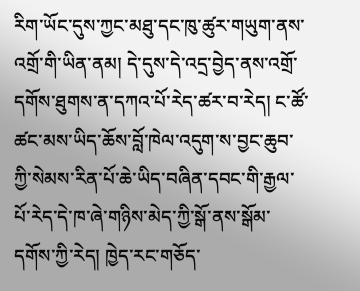རིག་ཡོང་དུས་ཀྱང་མཐུ་དང་ཁུ་ཚུར་གཡུག་ནས་འགྲོ་གི་ཡིན་ནམ། དེ་དུས་དེ་འདྲ་བྱེད་ནས་འགྲོ་དགོས་ཐུགས་ན་དཀའ་པོ་རེད་ཚར་བ་རེད། ང་ཚོ་ཚང་མས་ཡིད་ཆོས་བློ་ཁེལ་འདུག་ས་བྱང་ཆུབ་ཀྱི་སེམས་རིན་པོ་ཆེ་ཡིད་བཞིན་དབང་གི་རྒྱལ་པོ་རེད་དེ་ཁ་ཞེ་གཉིས་མེད་ཀྱི་སྒོ་ནས་སྒོམ་དགོས་ཀྱི་རེད། ཁྱེད་རང་གཅོད་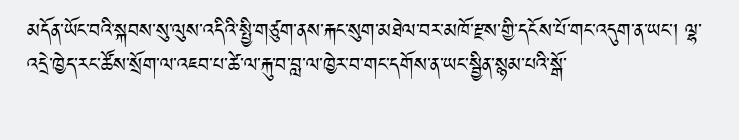མདོན་ཡོང་བའི་སྐབས་སུ་ལུས་འདིའི་སྤྱི་གཙུག་ནས་རྐང་སུག་མཐེལ་བར་མཁོ་རྫས་གྱི་དངོས་པོ་གང་འདུག་ན་ཡང་། ལྷ་འདྲེ་ཁྱེད་རང་ཚོས་སྲོག་ལ་འཇབ་པ་ཚེ་ལ་རྐུ་བ་བླ་ལ་ཁྱེར་བ་གང་དགོས་ན་ཡང་སྦྱིན་སྙམ་པའི་སྒོ་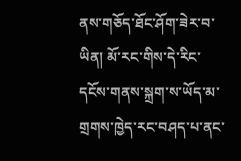ནས་གཅོད་ཐོང་ཤོག་ཟེར་བ་ཡིན། མོ་རང་གིས་དེ་རིང་དངོས་གནས་སྐྲག་ས་ཡོད་མ་གྲགས་ཁྱེད་རང་བཤད་པ་ནང་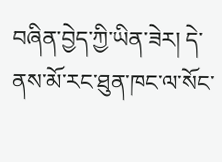བཞིན་བྱེད་ཀྱི་ཡིན་ཟེར། དེ་ནས་མོ་རང་ཐུན་ཁང་ལ་སོང་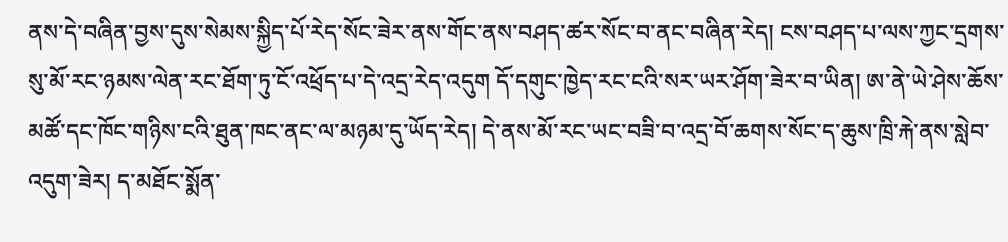ནས་དེ་བཞིན་བྱས་དུས་སེམས་སྐྱིད་པོ་རེད་སོང་ཟེར་ནས་གོང་ནས་བཤད་ཚར་སོང་བ་ནང་བཞིན་རེད། ངས་བཤད་པ་ལས་ཀྱང་དྲགས་སུ་མོ་རང་ཉམས་ལེན་རང་ཐོག་ཏུ་ངོ་འཕྲོད་པ་དེ་འདྲ་རེད་འདུག དོ་དགུང་ཁྱེད་རང་ངའི་སར་ཡར་ཤོག་ཟེར་བ་ཡིན། ཨ་ནེ་ཡེ་ཤེས་ཆོས་མཚོ་དང་ཁོང་གཉིས་ངའི་ཐུན་ཁང་ནང་ལ་མཉམ་དུ་ཡོད་རེད། དེ་ནས་མོ་རང་ཡང་བཟི་བ་འདྲ་བོ་ཆགས་སོང་ད་ཆུས་ཁྲི་རྐེ་ནས་སླེབ་འདུག་ཟེར། ད་མཐོང་སྨོན་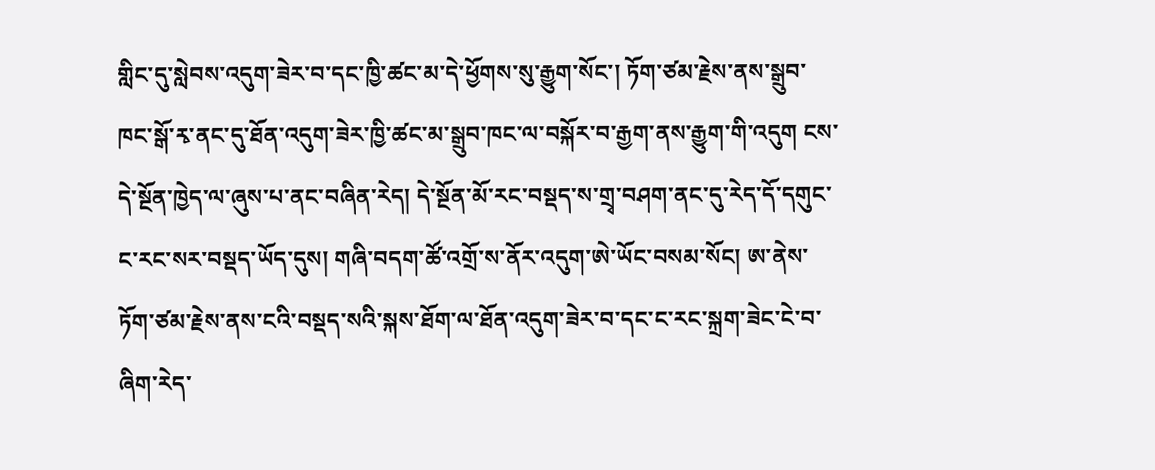གླིང་དུ་སླེབས་འདུག་ཟེར་བ་དང་ཁྱི་ཚང་མ་དེ་ཕྱོགས་སུ་རྒྱུག་སོང་། ཏོག་ཙམ་རྗེས་ནས་སྒྲུབ་ཁང་སྒོ་རྭ་ནང་དུ་ཐོན་འདུག་ཟེར་ཁྱི་ཚང་མ་སྒྲུབ་ཁང་ལ་བསྐོར་བ་རྒྱག་ནས་རྒྱུག་གི་འདུག ངས་དེ་སྔོན་ཁྱེད་ལ་ཞུས་པ་ནང་བཞིན་རེད། དེ་སྔོན་མོ་རང་བསྡད་ས་གྲྭ་བཤག་ནང་དུ་རེད་དོ་དགུང་ང་རང་སར་བསྡད་ཡོད་དུས། གཞི་བདག་ཚོ་འགྲོ་ས་ནོར་འདུག་ཨེ་ཡོང་བསམ་སོང། ཨ་ནེས་ཏོག་ཙམ་རྗེས་ནས་ངའི་བསྡད་སའི་སྐས་ཐོག་ལ་ཐོན་འདུག་ཟེར་བ་དང་ང་རང་སྐྲག་ཟེང་ངེ་བ་ཞིག་རེད་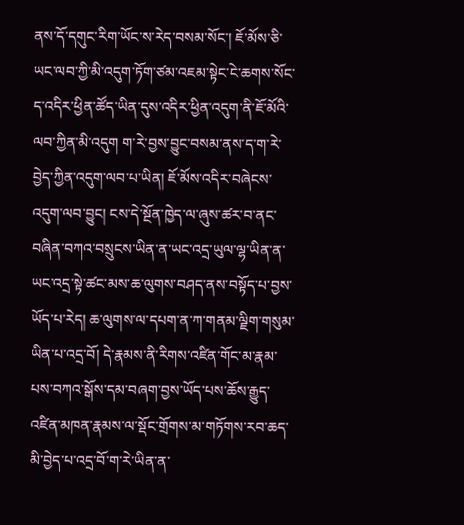ནས་དོ་དགུང་རིག་ཡོང་ས་རེད་བསམ་སོང་། ཇོ་མོས་ཅི་ཡང་ལབ་ཀྱི་མི་འདུག་ཏོག་ཙམ་འཇམ་སྟེང་ངེ་ཆགས་སོང་ད་འདིར་ཕྱིན་ཚོད་ཡིན་དུས་འདིར་ཕྱིན་འདུག་ནི་ཇོ་མོའི་ལབ་ཀྱིན་མི་འདུག ག་རེ་བྱས་བྱུང་བསམ་ནས་ད་ག་རེ་བྱེད་ཀྱིན་འདུག་ལབ་པ་ཡིན། ཇོ་མོས་འདིར་བཞེངས་འདུག་ལབ་བྱུང། ངས་དེ་སྔོན་ཁྱེད་ལ་ཞུས་ཚར་བ་ནང་བཞིན་བཀའ་བསྲུངས་ཡིན་ན་ཡང་འདྲ་ཡུལ་ལྷ་ཡིན་ན་ཡང་འདྲ་སྟེ་ཚང་མས་ཆ་ལུགས་བཤད་ནས་བསྟོད་པ་བྱས་ཡོད་པ་རེད། ཆ་ལུགས་ལ་དཔག་ན་ཀ་གནམ་ལྗིག་གསུམ་ཡིན་པ་འདྲ་བོ། དེ་རྣམས་ནི་རིགས་འཛིན་གོང་མ་རྣམ་པས་བཀའ་སྒོས་དམ་བཞག་བྱས་ཡོད་པས་ཆོས་རྒྱུད་འཛིན་མཁན་རྣམས་ལ་སྡོང་གྲོགས་མ་གཏོགས་རབ་ཆད་མི་བྱེད་པ་འདྲ་བོ་ག་རེ་ཡིན་ན་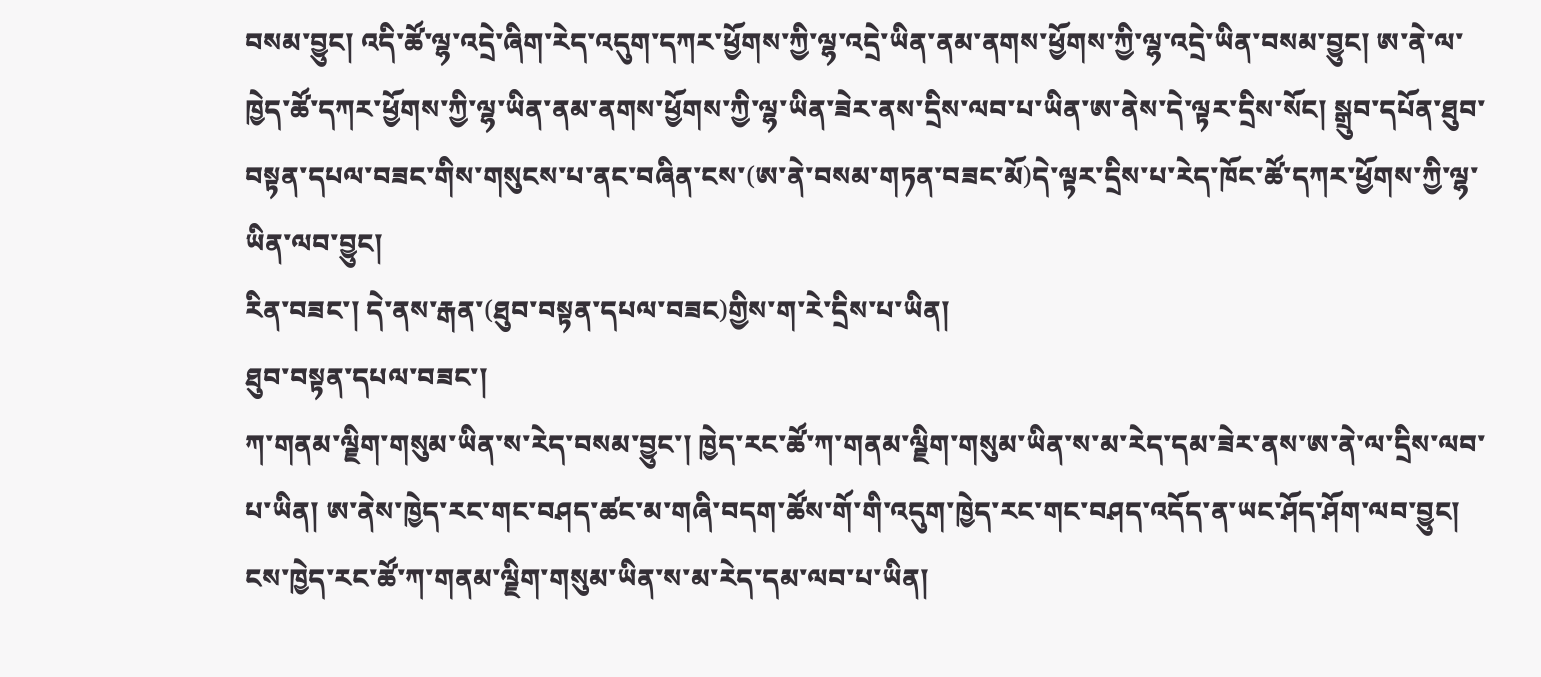བསམ་བྱུང། འདི་ཚོ་ལྷ་འདྲེ་ཞིག་རེད་འདུག་དཀར་ཕྱོགས་ཀྱི་ལྷ་འདྲེ་ཡིན་ནམ་ནགས་ཕྱོགས་ཀྱི་ལྷ་འདྲེ་ཡིན་བསམ་བྱུང། ཨ་ནེ་ལ་ཁྱེད་ཚོ་དཀར་ཕྱོགས་ཀྱི་ལྷ་ཡིན་ནམ་ནགས་ཕྱོགས་ཀྱི་ལྷ་ཡིན་ཟེར་ནས་དྲིས་ལབ་པ་ཡིན་ཨ་ནེས་དེ་ལྟར་དྲིས་སོང། སྒྲུབ་དཔོན་ཐུབ་བསྟན་དཔལ་བཟང་གིས་གསུངས་པ་ནང་བཞིན་ངས་(ཨ་ནེ་བསམ་གཏན་བཟང་མོ)དེ་ལྟར་དྲིས་པ་རེད་ཁོང་ཚོ་དཀར་ཕྱོགས་ཀྱི་ལྷ་ཡིན་ལབ་བྱུང།
རིན་བཟང་། དེ་ནས་རྒན་(ཐུབ་བསྟན་དཔལ་བཟང)གྱིས་ག་རེ་དྲིས་པ་ཡིན།
ཐུབ་བསྟན་དཔལ་བཟང་།
ཀ་གནམ་ལྗིག་གསུམ་ཡིན་ས་རེད་བསམ་བྱུང་། ཁྱེད་རང་ཚོ་ཀ་གནམ་ལྗིག་གསུམ་ཡིན་ས་མ་རེད་དམ་ཟེར་ནས་ཨ་ནེ་ལ་དྲིས་ལབ་པ་ཡིན། ཨ་ནེས་ཁྱེད་རང་གང་བཤད་ཚང་མ་གཞི་བདག་ཚོས་གོ་གི་འདུག་ཁྱེད་རང་གང་བཤད་འདོད་ན་ཡང་ཤོད་ཤོག་ལབ་བྱུང། ངས་ཁྱེད་རང་ཚོ་ཀ་གནམ་ལྗིག་གསུམ་ཡིན་ས་མ་རེད་དམ་ལབ་པ་ཡིན།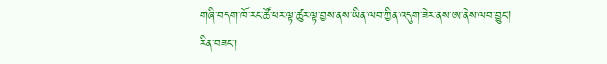གཞི་བདག་ཁོ་རང་ཚོ་ཕར་ལྟ་ཚུར་ལྟ་བྱས་ནས་ཡིན་ལབ་ཀྱིན་འདུག་ཟེར་ནས་ཨ་ནེས་ལབ་བྱུང།
རིན་བཟང་།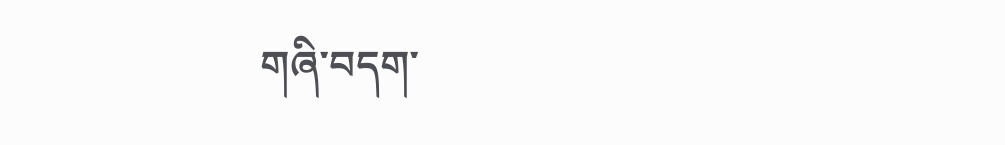གཞི་བདག་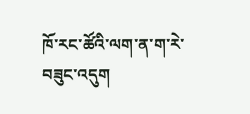ཁོ་རང་ཚོའི་ལག་ན་ག་རེ་བཟུང་འདུག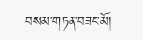བསམ་གཏན་བཟང་མོ།